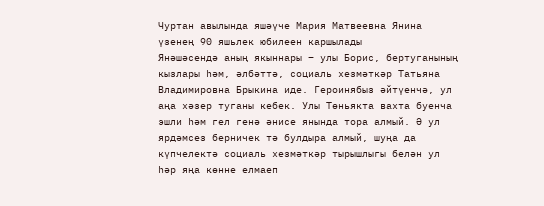Чуртан авылында яшәүче Мария Матвеевна Янина үзенең 90 яшьлек юбилеен каршылады
Янәшәсендә аның якыннары – улы Борис, бертуганының кызлары һәм, әлбәттә, социаль хезмәткәр Татьяна Владимировна Брыкина иде. Героинябыз әйтүенчә, ул аңа хәзер туганы кебек. Улы Төньякта вахта буенча эшли һәм гел генә әнисе янында тора алмый. Ә ул ярдәмсез берничек тә булдыра алмый, шуңа да күпчелектә социаль хезмәткәр тырышлыгы белән ул һәр яңа көнне елмаеп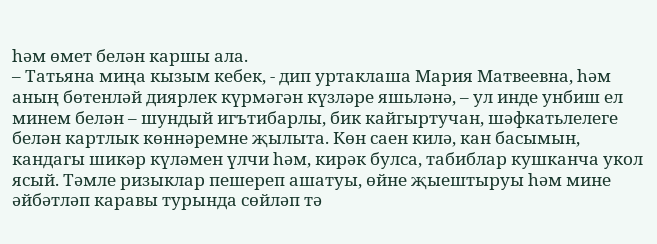һәм өмет белән каршы ала.
– Татьяна миңа кызым кебек, - дип уртаклаша Мария Матвеевна, һәм аның бөтенләй диярлек күрмәгән күзләре яшьләнә, – ул инде унбиш ел минем белән – шундый игътибарлы, бик кайгыртучан, шәфкатьлелеге белән картлык көннәремне җылыта. Көн саен килә, кан басымын, кандагы шикәр күләмен үлчи һәм, кирәк булса, табиблар кушканча укол ясый. Тәмле ризыклар пешереп ашатуы, өйне җыештыруы һәм мине әйбәтләп каравы турында сөйләп тә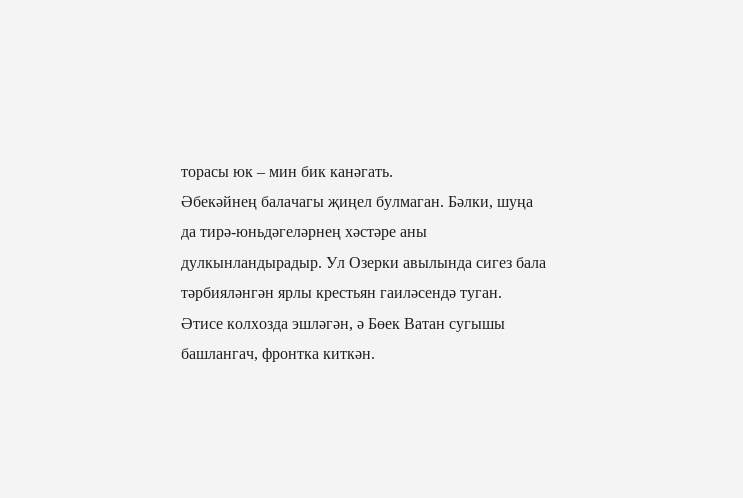торасы юк – мин бик канәгать.
Әбекәйнең балачагы җиңел булмаган. Бәлки, шуңа да тирә-юньдәгеләрнең хәстәре аны дулкынландырадыр. Ул Озерки авылында сигез бала тәрбияләнгән ярлы крестьян гаиләсендә туган. Әтисе колхозда эшләгән, ә Бөек Ватан сугышы башлангач, фронтка киткән.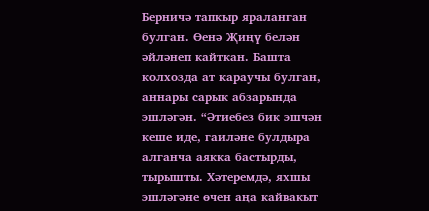Берничә тапкыр яраланган булган. Өенә Җиңү белән әйләнеп кайткан. Башта колхозда ат караучы булган, аннары сарык абзарында эшләгән. “Әтиебез бик эшчән кеше иде, гаиләне булдыра алганча аякка бастырды, тырышты. Хәтеремдә, яхшы эшләгәне өчен аңа кайвакыт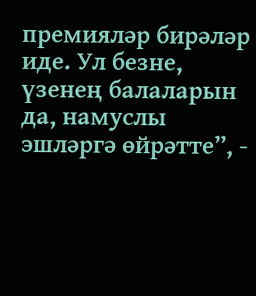премияләр бирәләр иде. Ул безне, үзенең балаларын да, намуслы эшләргә өйрәтте”, -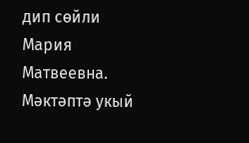дип сөйли Мария Матвеевна.
Мәктәптә укый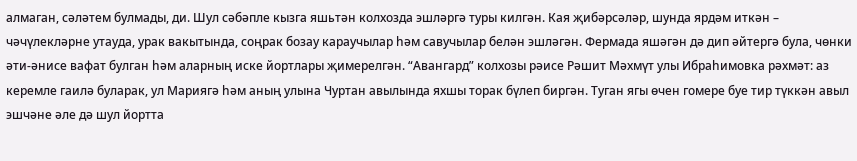алмаган, сәләтем булмады, ди. Шул сәбәпле кызга яшьтән колхозда эшләргә туры килгән. Кая җибәрсәләр, шунда ярдәм иткән – чәчүлекләрне утауда, урак вакытында, соңрак бозау караучылар һәм савучылар белән эшләгән. Фермада яшәгән дә дип әйтергә була, чөнки әти-әнисе вафат булган һәм аларның иске йортлары җимерелгән. “Авангард” колхозы рәисе Рәшит Мәхмүт улы Ибраһимовка рәхмәт: аз керемле гаилә буларак, ул Мариягә һәм аның улына Чуртан авылында яхшы торак бүлеп биргән. Туган ягы өчен гомере буе тир түккән авыл эшчәне әле дә шул йортта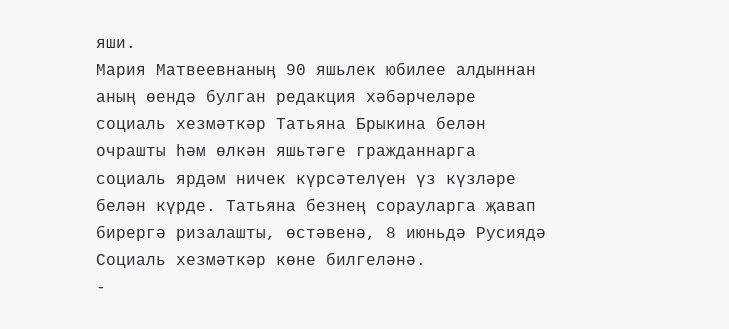яши.
Мария Матвеевнаның 90 яшьлек юбилее алдыннан аның өендә булган редакция хәбәрчеләре социаль хезмәткәр Татьяна Брыкина белән очрашты һәм өлкән яшьтәге гражданнарга социаль ярдәм ничек күрсәтелүен үз күзләре белән күрде. Татьяна безнең сорауларга җавап бирергә ризалашты, өстәвенә, 8 июньдә Русиядә Социаль хезмәткәр көне билгеләнә.
-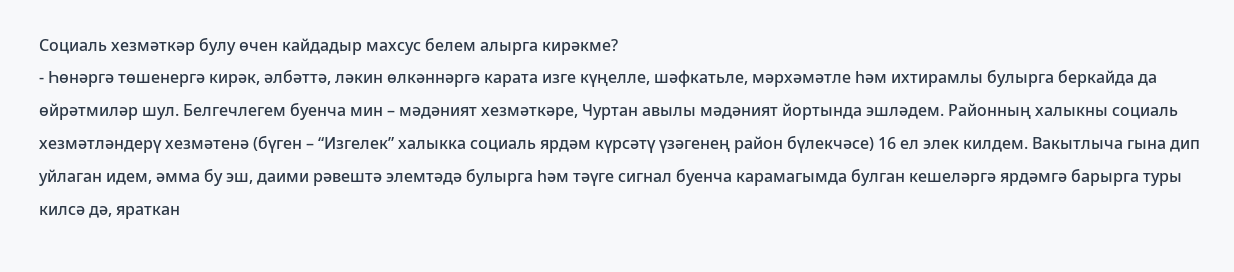Социаль хезмәткәр булу өчен кайдадыр махсус белем алырга кирәкме?
- Һөнәргә төшенергә кирәк, әлбәттә, ләкин өлкәннәргә карата изге күңелле, шәфкатьле, мәрхәмәтле һәм ихтирамлы булырга беркайда да өйрәтмиләр шул. Белгечлегем буенча мин – мәдәният хезмәткәре, Чуртан авылы мәдәният йортында эшләдем. Районның халыкны социаль хезмәтләндерү хезмәтенә (бүген – “Изгелек” халыкка социаль ярдәм күрсәтү үзәгенең район бүлекчәсе) 16 ел элек килдем. Вакытлыча гына дип уйлаган идем, әмма бу эш, даими рәвештә элемтәдә булырга һәм тәүге сигнал буенча карамагымда булган кешеләргә ярдәмгә барырга туры килсә дә, яраткан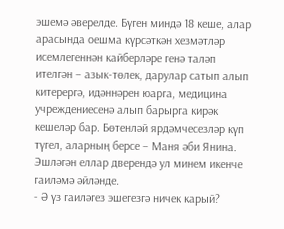эшемә әверелде. Бүген миндә 18 кеше, алар арасында оешма күрсәткән хезмәтләр исемлегеннән кайберләре генә таләп ителгән – азык-төлек, дарулар сатып алып китерергә, идәннәрен юарга, медицина учреждениесенә алып барырга кирәк кешеләр бар. Бөтенләй ярдәмчесезләр күп түгел, аларның берсе – Маня әби Янина. Эшләгән еллар дверендә ул минем икенче гаиләмә әйләнде.
- Ә үз гаиләгез эшегезгә ничек карый?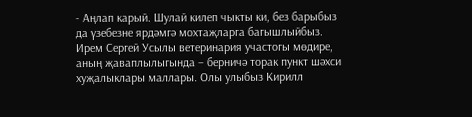- Аңлап карый. Шулай килеп чыкты ки, без барыбыз да үзебезне ярдәмгә мохтаҗларга багышлыйбыз. Ирем Сергей Усылы ветеринария участогы мөдире, аның җаваплылыгында – берничә торак пункт шәхси хуҗалыклары маллары. Олы улыбыз Кирилл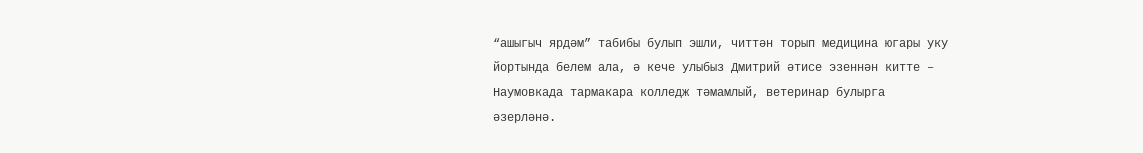“ашыгыч ярдәм” табибы булып эшли, читтән торып медицина югары уку йортында белем ала, ә кече улыбыз Дмитрий әтисе эзеннән китте – Наумовкада тармакара колледж тәмамлый, ветеринар булырга әзерләнә.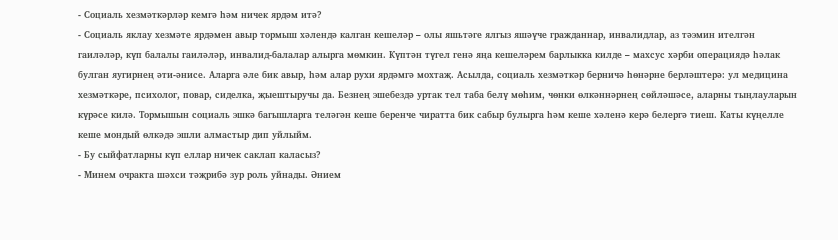- Социаль хезмәткәрләр кемгә һәм ничек ярдәм итә?
- Социаль яклау хезмәте ярдәмен авыр тормыш хәлендә калган кешеләр – олы яшьтәге ялгыз яшәүче гражданнар, инвалидлар, аз тәэмин ителгән гаиләләр, күп балалы гаиләләр, инвалид-балалар алырга мөмкин. Күптән түгел генә яңа кешеләрем барлыкка килде – махсус хәрби операциядә һәлак булган яугирнең әти-әнисе. Аларга әле бик авыр, һәм алар рухи ярдәмгә мохтаҗ. Асылда, социаль хезмәткәр берничә һөнәрне берләштерә: ул медицина хезмәткәре, психолог, повар, сиделка, җыештыручы да. Безнең эшебездә уртак тел таба белү мөһим, чөнки өлкәннәрнең сөйләшәсе, аларны тыңлауларын күрәсе килә. Тормышын социаль эшкә багышларга теләгән кеше беренче чиратта бик сабыр булырга һәм кеше хәленә керә белергә тиеш. Каты күңелле кеше мондый өлкәдә эшли алмастыр дип уйлыйм.
- Бу сыйфатларны күп еллар ничек саклап каласыз?
- Минем очракта шәхси тәҗрибә зур роль уйнады. Әнием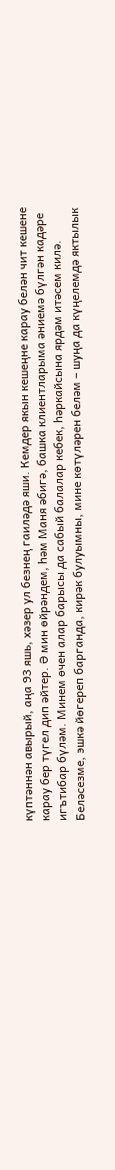күптәннән авырый, аңа 93 яшь, хәзер ул безнең гаиләдә яши. Кемдер якын кешеңне карау белән чит кешене карау бер түгел дип әйтер. Ә мин өйрәндем, һәм Маня әбигә, башка клиентларыма әниемә бүлгән кадәре игътибар бүләм. Минем өчен алар барысы да сабый балалар кебек, һәркайсына ярдәм итәсем килә. Беләсезме, эшкә йөгереп барганда, кирәк булуымны, мине көтүләрен беләм – шуңа да күңелемдә яктылык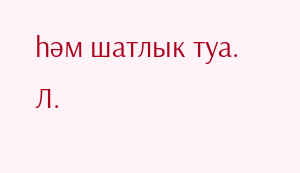һәм шатлык туа.
Л.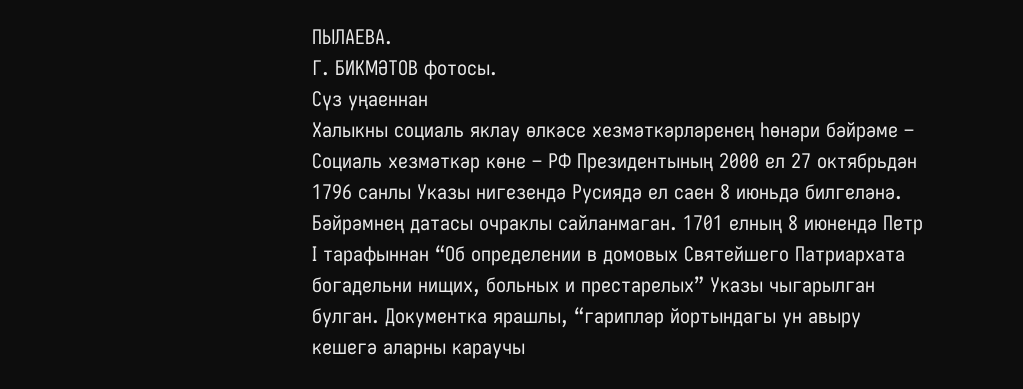ПЫЛАЕВА.
Г. БИКМӘТОВ фотосы.
Сүз уңаеннан
Халыкны социаль яклау өлкәсе хезмәткәрләренең һөнәри бәйрәме – Социаль хезмәткәр көне – РФ Президентының 2000 ел 27 октябрьдән 1796 санлы Указы нигезендә Русиядә ел саен 8 июньдә билгеләнә.
Бәйрәмнең датасы очраклы сайланмаган. 1701 елның 8 июнендә Петр I тарафыннан “Об определении в домовых Святейшего Патриархата богадельни нищих, больных и престарелых” Указы чыгарылган булган. Документка ярашлы, “гарипләр йортындагы ун авыру кешегә аларны караучы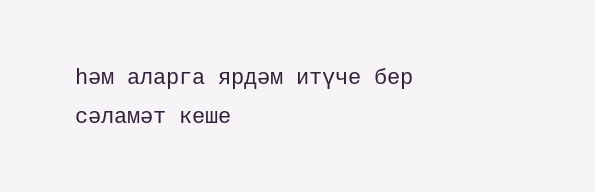һәм аларга ярдәм итүче бер сәламәт кеше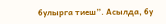булырга тиеш”. Асылда, бу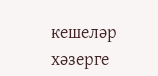кешеләр хәзерге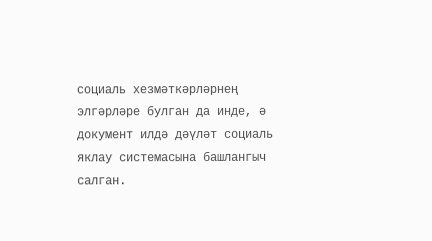социаль хезмәткәрләрнең элгәрләре булган да инде, ә документ илдә дәүләт социаль яклау системасына башлангыч салган.